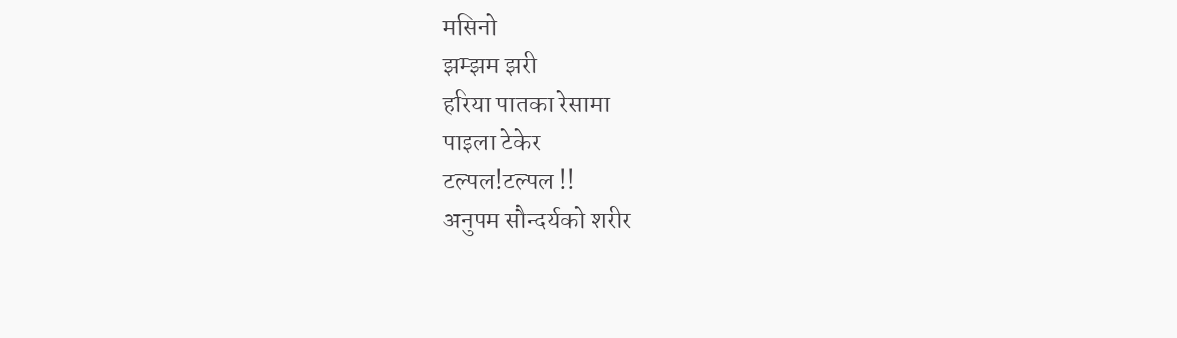मसिनो
झम्झम झरी
हरिया पातका रेसामा
पाइला टेकेर
टल्पल!टल्पल !!
अनुपम सौन्दर्यको शरीर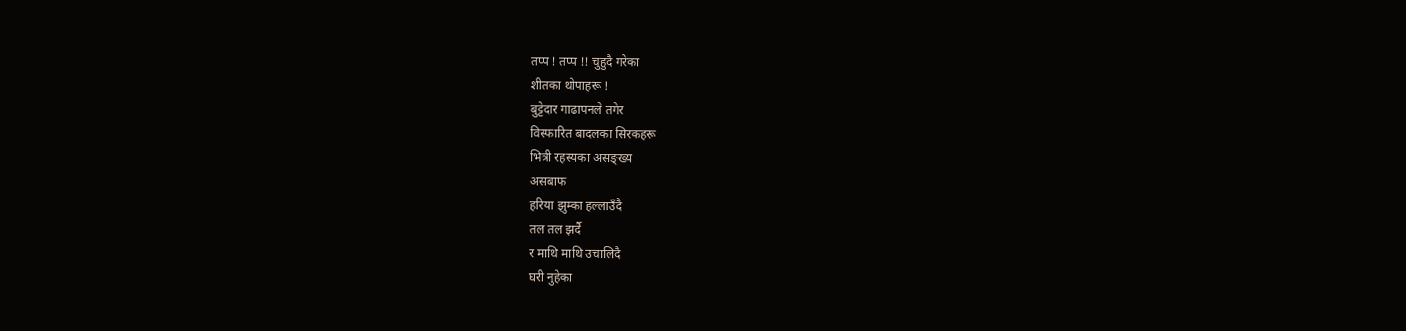तप्प ! तप्प !! चुहुदै गरेका
शीतका थोपाहरू !
बुट्टेदार गाढापनले तगेर
विस्फारित बादलका सिरकहरू
भित्री रहस्यका असङ्ख्य
असबाफ
हरिया झुम्का हल्लाउँदै
तल तल झर्दै
र माथि माथि उचालिदै
घरी नुहेका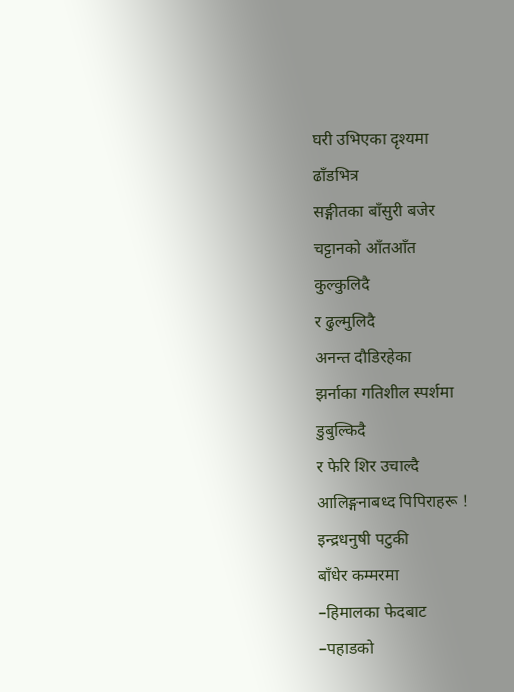घरी उभिएका दृश्यमा
ढाँडभित्र
सङ्गीतका बाँसुरी बजेर
चट्टानको आँतआँत
कुल्कुलिदै
र ढुल्मुलिदै
अनन्त दौडिरहेका
झर्नाका गतिशील स्पर्शमा
डुबुल्किदै
र फेरि शिर उचाल्दै
आलिङ्गनाबध्द पिपिराहरू !
इन्द्रधनुषी पटुकी
बाँधेर कम्मरमा
–हिमालका फेदबाट
–पहाडको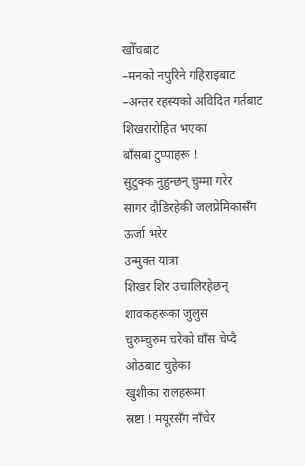खोँचबाट
–मनको नपुरिने गहिराइबाट
–अन्तर रहस्यको अविदित गर्तबाट
शिखरारोहित भएका
बाँसबा टुप्पाहरू !
सुटुक्क नुहुन्छन् चुम्मा गरेर
सागर दौडिरहेकी जलप्रेमिकासँग
ऊर्जा भरेर
उन्मुक्त यात्रा
शिखर शिर उचालिरहेछन्
शावकहरूका जुलुस
चुरुम्चुरुम चरेको घाँस चेप्दै
ओठबाट चुहेका
खुशीका रालहरूमा
स्रष्टा ! मयूरसँग नाँचेर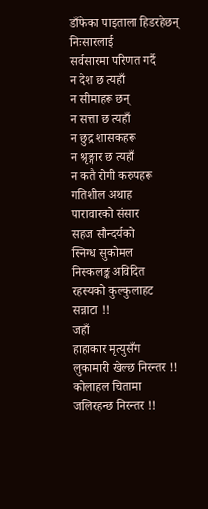डाँफेका पाइताला हिडरहेछन्
निःसारलाई
सर्वसारमा परिणत गर्दै
न देश छ त्यहाँ
न सीमाहरू छन्
न सत्ता छ त्यहाँ
न छुद्र शासकहरू
न श्रृङ्गार छ त्यहाँ
न कतै रोगी करुपहरू
गतिशील अथाह
पारावारको संसार
सहज सौन्दर्यको
स्निग्ध सुकोमल
निस्कलङ्क अविदित
रहस्यको कुल्कुलाहट
सन्नाटा !!
जहाँ
हाहाकार मृत्युसँग
लुकामारी खेल्छ निरन्तर !!
कोलाहल चितामा
जलिरहन्छ निरन्तर !!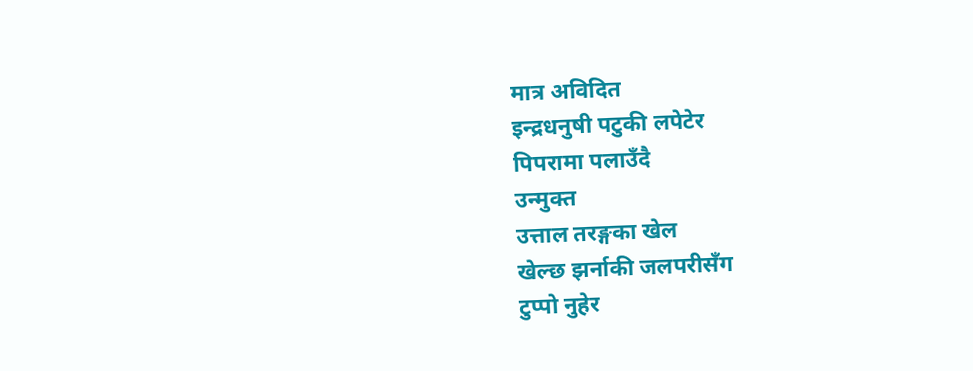मात्र अविदित
इन्द्रधनुषी पटुकी लपेटेर
पिपरामा पलाउँदै
उन्मुक्त
उत्ताल तरङ्गका खेल
खेल्छ झर्नाकी जलपरीसँग
टुप्पो नुहेर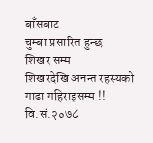बाँसबाट
चुम्बा प्रसारित हुन्छ
शिखर सम्म
शिखरदेखि अनन्त रहस्यको
गाढा गहिराइसम्म !!
वि.सं.२०७८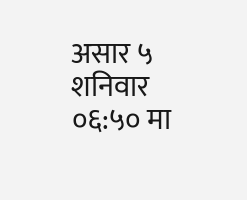असार ५ शनिवार ०६:५० मा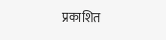प्रकाशित